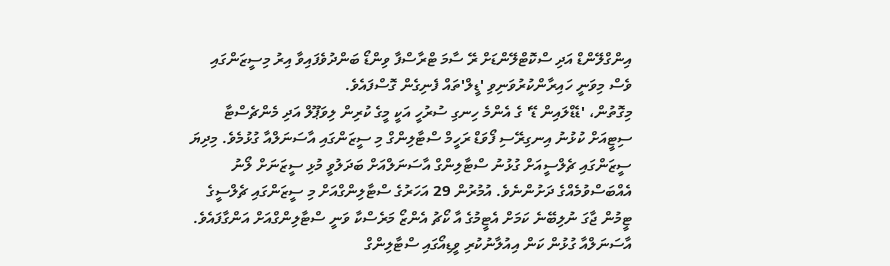އިންގްލޭންޑް އަދި ސްކޮޓްލޭންޑަށް ރޭ ސާމަ ޓްރާސްފާ ވިންޑޯ ބަންދުވެފައިވާ އިރު މިސީޒަންގައި ވެސް މިވަނީ ހައިރާންކުރުވަނިވި 'ޑީލް'ތައް ފެނިގެން ގޮސްފައެވެ.
މިގޮތުން، 'ޑެޑްލައިން ޑޭ' ގެ އެންމެ ހިނގި ސުރުހީ އަކީ މީގެ ކުރިން ލިވަޕޫލް އަދި މެންޗެސްޓާ ސިޓީއަށް ކުޅުނު އިނގިރޭސި ފޯވަޑް ރަހީމް ސްޓާލިންގް މި ސީޒަންގައި އާސަނަލްއާ ގުޅުމެވެ. މިދިޔަ ސީޒަންގައި ޗެލްސީއަށް ގުޅުނު ސްޓާލިންގް އާސަނަލްއަށް ބަދަލުވީ މުޅި ސީޒަނަށް ލޯނު އެއްބަސްވުމެއްގެ ދަށުންނެވެ. އުމުރުން 29 އަހަރުގެ ސްޓާލިންގްއަށް މި ސީޒަންގައި ޗެލްސީގެ ޓީމުން ޖާގަ ނުލިބޭނެ ކަމަށް އެޓީމުގެ އާ ކޯޗު އެންޒޯ މަރެސްކާ ވަނީ ސްޓާލިންގްއަށް އަންގާފައެވެ.
އާސަނަލްއާ ގުޅުން ކަން އިއުލާނުކުރި ވީޑިއޯގައި ސްޓާލިންގް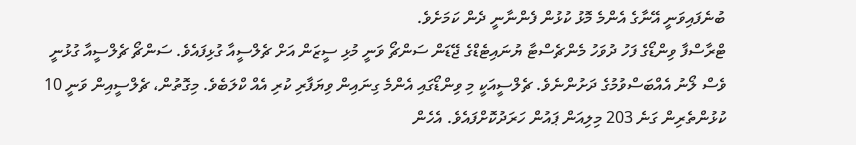ބުނެފައިވަނީ އޭނާގެ އެންމެ މޮޅު ކުޅުން ފެންނާނީ ދެން ކަމަށެވެ.
ޓްރާސްފާ ވިންޑޯގެ ފަހު ދުވަހު މެންޗެސްޓާ ޔުނައިޓެޑްގެ ޖޭޑަން ސަންޗޯ ވަނީ މުޅި ސީޒަން އަށް ޗެލްސީއާ ގުޅިފައެވެ. ސަންޗޯ ޗެލްސީއާ ގުޅުނީ ވެސް ލޯނު އެއްބަސްވުމުގެ ދަށުންނެވެ. ޗެލްސީއަކީ މި ވިންޑޯގައި އެންމެ ގިނައިން ވިޔަފާރި ކުރި އެއް ކްލަބެވެ. މިގޮތުން، ޗެލްސީއިން ވަނީ 10 ކުޅުންތެރިން ގަނެ 203 މިލިއަން ޕައުން ހަރަދުކޮށްފައެވެ. އެހެން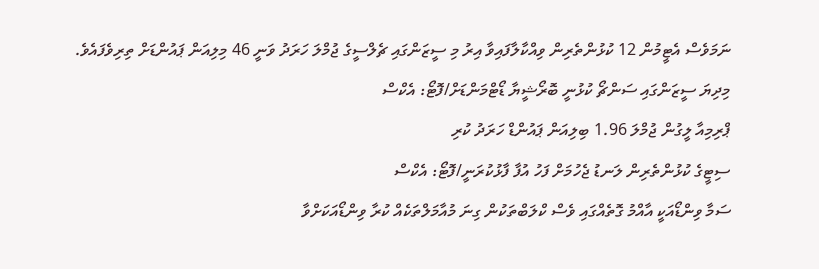ނަމަވެސް އެޓީމުން 12 ކުޅުންތެރިން ވިއްކާލާފައިވާ އިރު މި ސީޒަންގައި ޗެލްސީގެ ޖުމްލަ ހަރަދު ވަނީ 46 މިލިއަން ޕައުންޑަށް ތިރިވެފައެވެ.
މިދިޔަ ސީޒަންގައި ސަންޗޯ ކުޅުނީ ބޮރޯޝީޔާ ޑޯޓްމަންޑަށް/ފޮޓޯ: އެކްސް
ޕްރިމިއާ ލީގުން ޖުމްލަ 1.96 ބިލިއަން ޕައުންޑް ހަރަދު ކުރި
ސިޓީގެ ކުޅުންތެރިން ލަނޑު ޖެހުމަށް ފަހު އުފާ ފާޅުކުރަނީ/ފޮޓޯ: އެކްސް
ސަމާ ވިންޑޯއަކީ އާއްމު ގޮތެއްގައި ވެސް ކްލަބްތަކުން ގިނަ މުއާމަލްތަކެއް ކުރާ ވިންޑޯއަކަށްވާ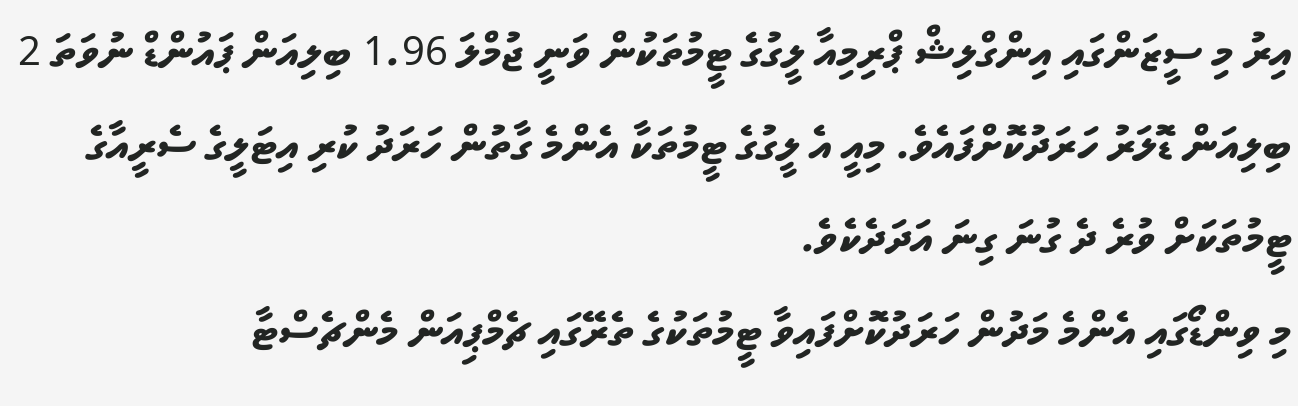އިރު މި ސީޒަންގައި އިންގްލިޝް ޕްރިމިއާ ލީގުގެ ޓީމުތަކުން ވަނީ ޖުމްލަ 1.96 ބިލިއަން ޕައުންޑް ނުވަތަ 2 ބިލިއަން ޑޮލަރު ހަރަދުކޮށްފައެވެ. މިއީ އެ ލީގުގެ ޓީމުތަކާ އެންމެ ގާތުން ހަރަދު ކުރި އިޓަލީގެ ސެރީއާގެ ޓީމުތަކަށް ވުރެ ދެ ގުނަ ގިނަ އަދަދެކެވެ.
މި ވިންޑޯގައި އެންމެ މަދުން ހަރަދުކޮށްފައިވާ ޓީމުތަކުގެ ތެރޭގައި ޗެމްޕިއަން މެންޗެސްޓާ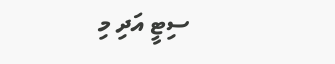ސިޓީ އަދި މި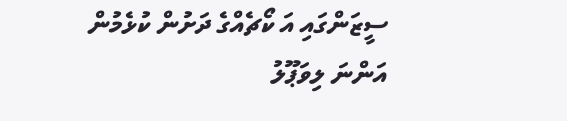ސީޒަންގައި އަ ކޯޗެއްގެ ދަށުން ކުޅެމުން އަންނަ ލިވަޕޫލު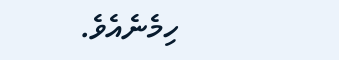ހިމެނެއެވެ.